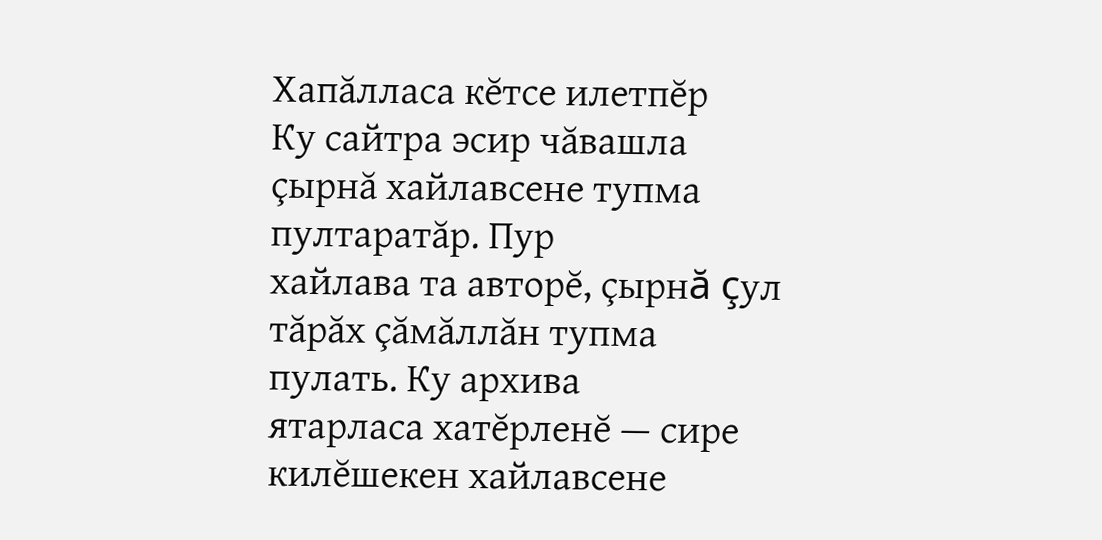Хапăлласа кĕтсе илетпĕр
Ку сайтра эсир чăвашла çырнă хайлавсене тупма пултаратăр. Пур
хайлава та авторĕ, çырнă çул тăрăх çăмăллăн тупма пулать. Ку архива
ятарласа хатĕрленĕ — сире килĕшекен хайлавсене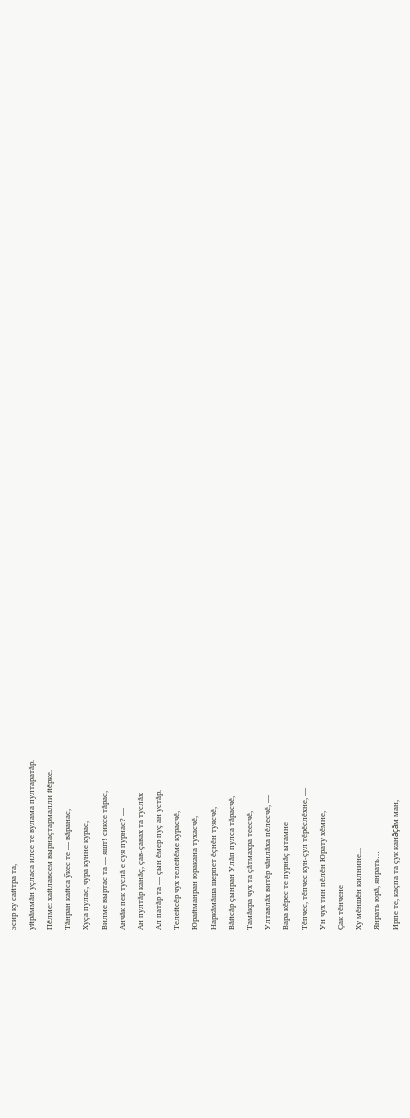эсир ку сайтра та,
уйрăммăн уçласа илсе те вулама пултаратăр.
Пӗлме: хайлавсем вырнаҫтармалли йӗрке.
Тăнран кайса ӳкес те — вăранас,
Хуçа пулас, чура кунне курас,
Вилме выртас та — яшт! сиксе тăрас,
Анчăк пек туслă е суя пурнас? —
Ан пултăр канăç, çав-çавах та туслăх
Ал патăр та — çын ĕмер пуç ан устăр.
Телейсĕр чух телейĕме курасчĕ,
Юрайманран юракана тухасчĕ,
Наркăмăша шерпет ĕçнĕн туясчĕ,
Вăйсăр çынран Улăп пулса тăрасчĕ,
Тамăкра чух та çăтмахра теесчĕ,
Ултавлăх витĕр чăнлăха пĕлесчĕ, —
Вара кĕрес те пурнăç ытамне
Тĕпчес, тĕпчес кун-çул тĕрĕслĕхне, —
Ун чух тин пĕлĕн Юрату хĕмне,
Çак тĕнчене
Ху мĕншĕн килнине...
Янрать юрă, янрать…
Ирпе те, каçпа та çук канăçăм ман,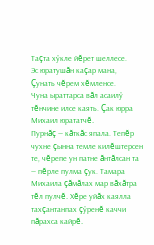Таçта хӳкле йĕрет шеллесе.
Эс юратушăн каçар мана,
Çунать чĕрем хĕмленсе.
Чуна ыраттарса вăл асаилӳ тĕнчине илсе каять. Çак юрра Михаил юрататчĕ.
Пурнăç — кăткăс япала. Тепĕр чухне çынна темле килĕштерсен те, чĕрепе ун патне ăнтăлсан та — пĕрле пулма çук. Тамара Михаила çăмăлах мар вăхăтра тĕл пулчĕ. Хĕре уйăх каялла тахçантанпах çӳренĕ каччи пăрахса кайрĕ.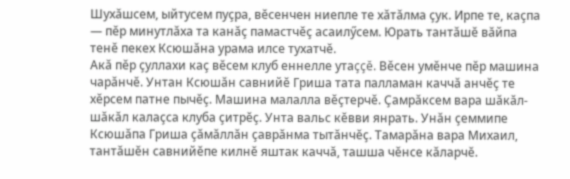Шухăшсем, ыйтусем пуçра, вĕсенчен ниепле те хăтăлма çук. Ирпе те, каçпа — пĕр минутлăха та канăç памастчĕç асаилӳсем. Юрать тантăшĕ вăйпа тенĕ пекех Ксюшăна урама илсе тухатчĕ.
Акă пĕр çуллахи каç вĕсем клуб еннелле утаççĕ. Вĕсен умĕнче пĕр машина чарăнчĕ. Унтан Ксюшăн савнийĕ Гриша тата палламан каччă анчĕç те хĕрсем патне пычĕç. Машина малалла вĕçтерчĕ. Çамрăксем вара шăкăл-шăкăл калаçса клуба çитрĕç. Унта вальс кĕвви янрать. Унăн çеммипе Ксюшăпа Гриша çăмăллăн çаврăнма тытăнчĕç. Тамарăна вара Михаил, тантăшĕн савнийĕпе килнĕ яштак каччă, ташша чĕнсе кăларчĕ.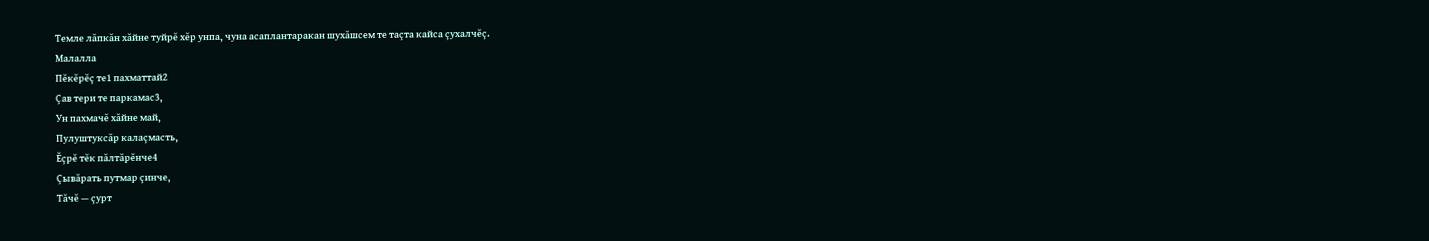Темле лăпкăн хăйне туйрĕ хĕр унпа, чуна асаплантаракан шухăшсем те таçта кайса çухалчĕç.
Малалла
Пĕкĕрĕç те1 пахматтай2
Çав тери те паркамас3,
Ун пахмачĕ хăйне май,
Пулуштуксăр калаçмасть,
Ĕçрĕ тĕк пăлтăрĕнче4
Çывăрать путмар çинче,
Тăчĕ — çурт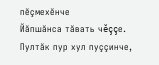пĕçмехĕнче
Йăпшăнса тăвать чĕççе.
Пултăк пур хул пуççинче,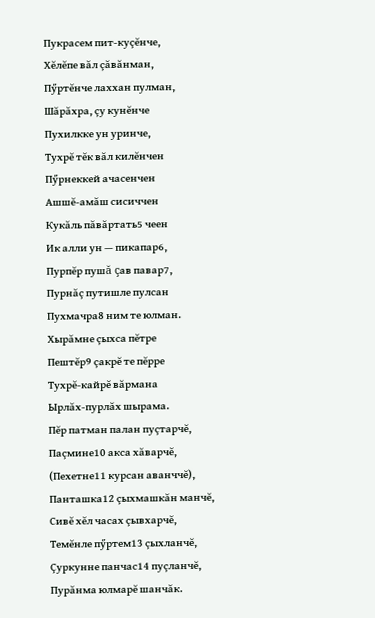Пукрасем пит-куçĕнче,
Хĕлĕпе вăл çăвăнман,
Пӳртĕнче лаххан пулман,
Шăрăхра, çу кунĕнче
Пухилкке ун уринче,
Тухрĕ тĕк вăл килĕнчен
Пӳрнеккей ачасенчен
Ашшĕ-амăш сисиччен
Кукăль пăвăртать5 чеен
Ик алли ун — пикапар6,
Пурпĕр пушă çав павар7,
Пурнăç путишле пулсан
Пухмачра8 ним те юлман.
Хырăмне çыхса пĕтре
Пештĕр9 çакрĕ те пĕрре
Тухрĕ-кайрĕ вăрмана
Ырлăх-пурлăх шырама.
Пĕр патман палан пуçтарчĕ,
Паçмине10 акса хăварчĕ,
(Пехетне11 курсан аванччĕ),
Панташка12 çыхмашкăн манчĕ,
Сивĕ хĕл часах çывхарчĕ,
Темĕнле пӳртем13 çыхланчĕ,
Çуркунне панчас14 пуçланчĕ,
Пурăнма юлмарĕ шанчăк.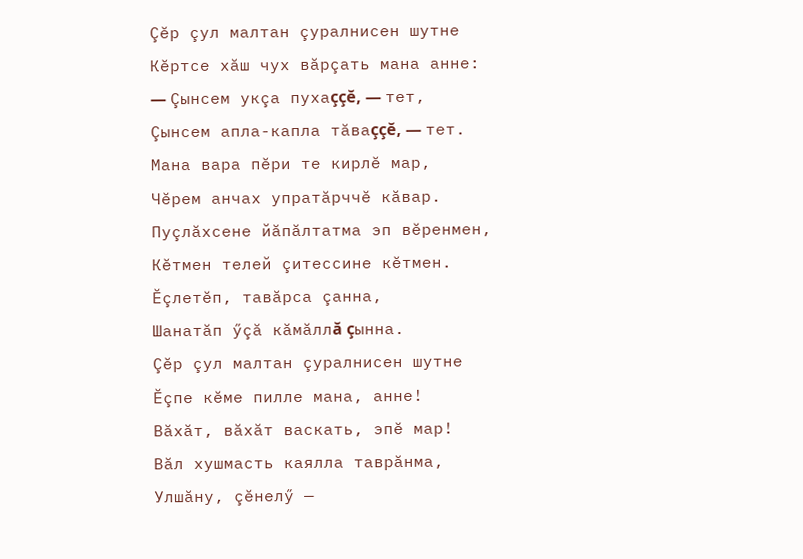Çĕр çул малтан çуралнисен шутне
Кĕртсе хăш чух вăрçать мана анне:
— Çынсем укçа пухаççĕ, — тет,
Çынсем апла-капла тăваççĕ, — тет.
Мана вара пĕри те кирлĕ мар,
Чĕрем анчах упратăрччĕ кăвар.
Пуçлăхсене йăпăлтатма эп вĕренмен,
Кĕтмен телей çитессине кĕтмен.
Ĕçлетĕп, тавăрса çанна,
Шанатăп ӳçă кăмăллă çынна.
Çĕр çул малтан çуралнисен шутне
Ĕçпе кĕме пилле мана, анне!
Вăхăт, вăхăт васкать, эпĕ мар!
Вăл хушмасть каялла таврăнма,
Улшăну, çĕнелӳ —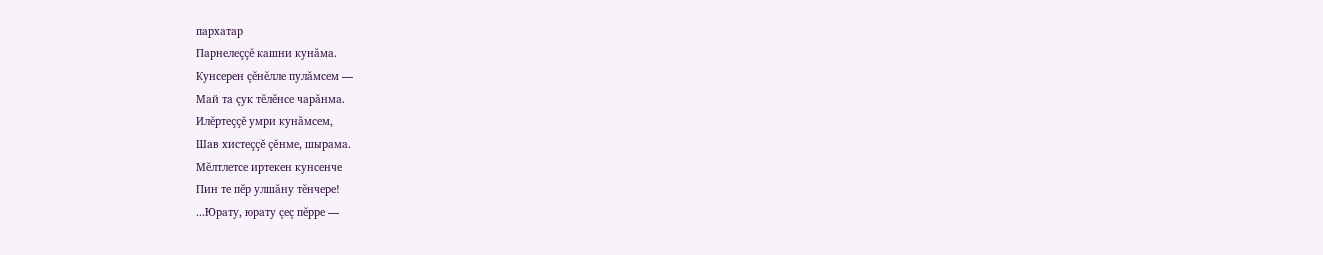пархатар
Парнелеççĕ кашни кунăма.
Кунсерен çĕнĕлле пулăмсем —
Май та çук тĕлĕнсе чарăнма.
Илĕртеççĕ умри кунăмсем,
Шав хистеççĕ çĕнме, шырама.
Мĕлтлетсе иртекен кунсенче
Пин те пĕр улшăну тĕнчере!
...Юрату, юрату çеç пĕрре —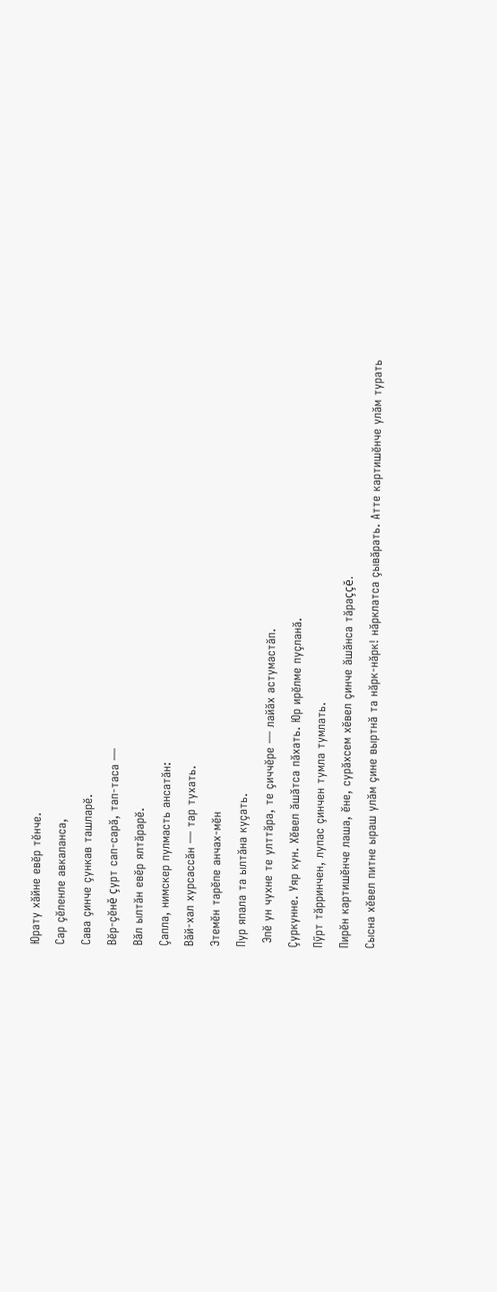Юрату хăйне евĕр тĕнче.
Сар çĕленле авкаланса,
Сава çинче çункав ташларĕ.
Вĕр-çĕнĕ çурт сап-сарă, тап-таса —
Вăл ылтăн евĕр ялтăрарĕ.
Çапла, нимскер пулмасть ансатăн:
Вăй-хал хурсассăн — тар тухать.
Этемĕн тарĕпе анчах-мĕн
Пур япала та ылтăна куçать.
 Эпĕ ун чухне те улттăра, те çиччĕре — лайăх астумастăп.
Çуркунне. Уяр кун. Хĕвел ăшăтса пăхать. Юр ирĕлме пуçланă.
Пӳрт тăрринчен, лупас çинчен тумла тумлать.
Пирĕн картишĕнче лаша, ĕне, сурăхсем хĕвел çинче ăшăнса тăраççĕ.
Сысна хĕвел питне ыраш улăм çине выртнă та нăрк-нăрк! нăрклатса çывăрать. Атте картишĕнче улăм турать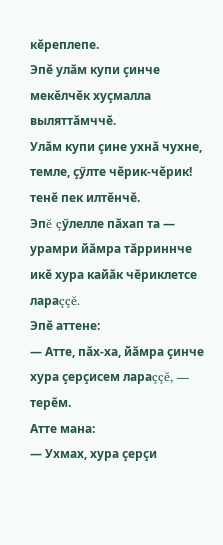кĕреплепе.
Эпĕ улăм купи çинче мекĕлчĕк хуçмалла выляттăмччĕ.
Улăм купи çине ухнă чухне, темле, çӳлте чĕрик-чĕрик! тенĕ пек илтĕнчĕ.
Эпĕ çӳлелле пăхап та — урамри йăмра тăрриннче икĕ хура кайăк чĕриклетсе лараççĕ.
Эпĕ аттене:
— Атте, пăх-ха, йăмра çинче хура çерçисем лараççĕ, — терĕм.
Атте мана:
— Ухмах, хура çерçи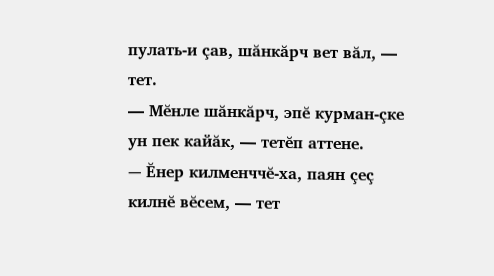пулать-и çав, шăнкăрч вет вăл, — тет.
— Мĕнле шăнкăрч, эпĕ курман-çке ун пек кайăк, — тетĕп аттене.
— Ĕнер килменччĕ-ха, паян çеç килнĕ вĕсем, — тет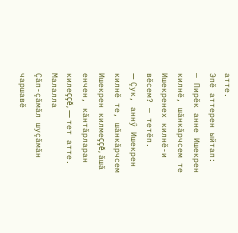атте.
Эпĕ аттерен ыйтап:
— Пирĕк анне Ишекрен килнĕ, шăнкăрчсем те Ишекренех килнĕ-и вĕсем? — тетĕп.
— Çук, аннӳ Ишекрен килнĕ те, шăнкăрчсем Ишекрен килмеççĕ, ăшă енчен, кăнтăрларан килеççĕ, — тет атте.
Малалла
Çăп-çăмăл шуçăмăн чаршавĕ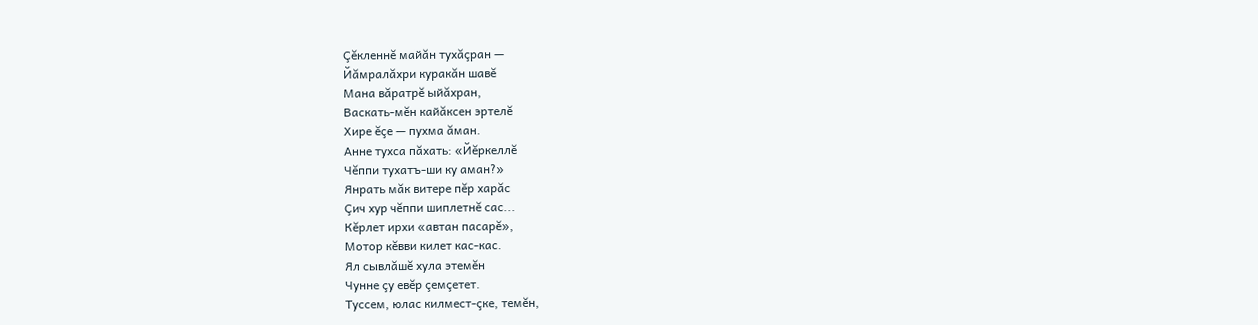Çĕкленнĕ майăн тухăçран —
Йăмралăхри куракăн шавĕ
Мана вăратрĕ ыйăхран,
Васкать-мĕн кайăксен эртелĕ
Хире ĕçе — пухма ăман.
Анне тухса пăхать: «Йĕркеллĕ
Чĕппи тухатъ-ши ку аман?»
Янрать мăк витере пĕр харăс
Çич хур чĕппи шиплетнĕ сас...
Кĕрлет ирхи «автан пасарĕ»,
Мотор кĕвви килет кас-кас.
Ял сывлăшĕ хула этемĕн
Чунне çу евĕр çемçетет.
Туссем, юлас килмест-çке, темĕн,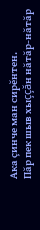Ака çинче ман сирĕнтен.
Пăр пек шыв хыççăн нăтăр-нăтăр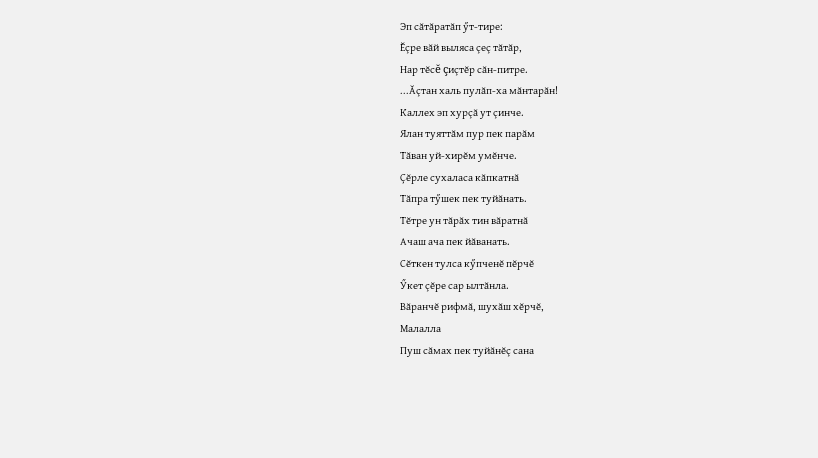Эп сăтăратăп ӳт-тире:
Ĕçре вăй выляса çеç тăтăр,
Нар тĕсĕ çиçтĕр сăн-питре.
...Ăçтан халь пулăп-ха мăнтарăн!
Каллех эп хурçă ут çинче.
Ялан туяттăм пур пек парăм
Тăван уй-хирĕм умĕнче.
Çĕрле сухаласа кăпкатнă
Тăпра тӳшек пек туйăнать.
Тĕтре ун тăрăх тин вăратнă
Ачаш ача пек йăванать.
Сĕткен тулса кӳпченĕ пĕрчĕ
Ӳкет çĕре сар ылтăнла.
Вăранчĕ рифмă, шухăш хĕрчĕ,
Малалла
Пуш сăмах пек туйăнĕç сана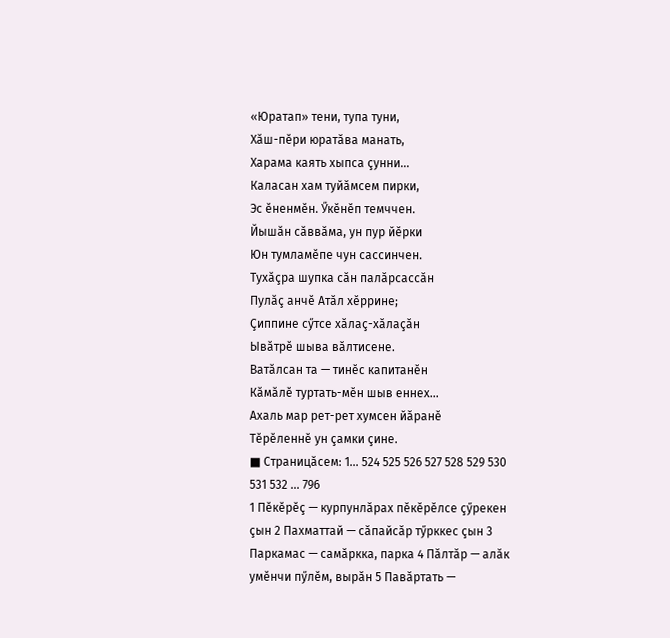«Юратап» тени, тупа туни,
Хăш-пĕри юратăва манать,
Харама каять хыпса çунни...
Каласан хам туйăмсем пирки,
Эс ĕненмĕн. Ӳкĕнĕп темччен.
Йышăн сăввăма, ун пур йĕрки
Юн тумламĕпе чун сассинчен.
Тухăçра шупка сăн палăрсассăн
Пулăç анчĕ Атăл хĕррине;
Çиппине сӳтсе хăлаç-хăлаçăн
Ывăтрĕ шыва вăлтисене.
Ватăлсан та — тинĕс капитанĕн
Кăмăлĕ туртать-мĕн шыв еннех...
Ахаль мар рет-рет хумсен йăранĕ
Тĕрĕленнĕ ун çамки çине.
■ Страницăсем: 1... 524 525 526 527 528 529 530 531 532 ... 796
1 Пĕкĕрĕç — курпунлăрах пĕкĕрĕлсе çӳрекен çын 2 Пахматтай — сăпайсăр тӳрккес çын 3 Паркамас — самăркка, парка 4 Пăлтăр — алăк умĕнчи пӳлĕм, вырăн 5 Павăртать —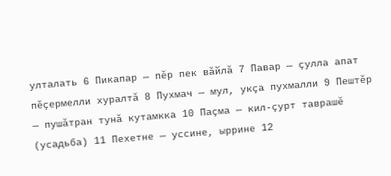улталать 6 Пикапар — пĕр пек вăйлă 7 Павар — çулла апат пĕçермелли хуралтă 8 Пухмач — мул, укçа пухмалли 9 Пештĕр — пушăтран тунă кутамкка 10 Паçма — кил-çурт таврашĕ (усадьба) 11 Пехетне — уссине, ыррине 12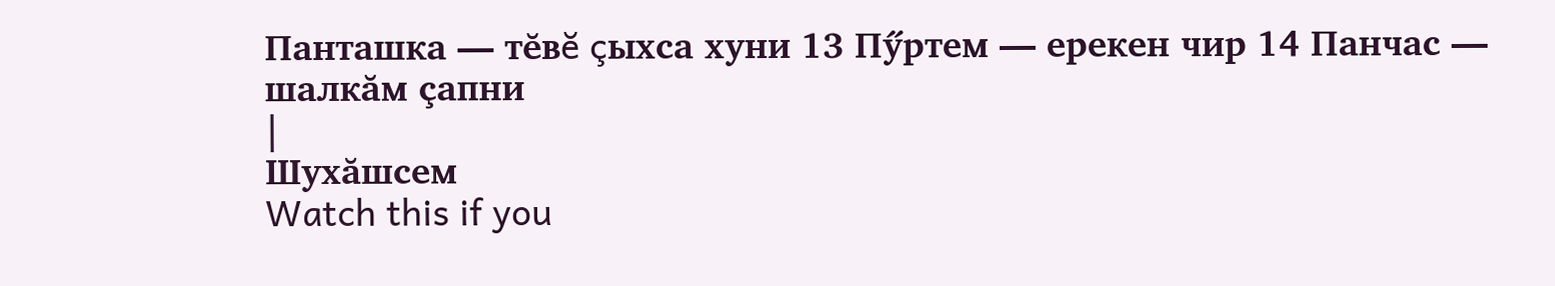Панташка — тĕвĕ çыхса хуни 13 Пӳртем — ерекен чир 14 Панчас — шалкăм çапни
|
Шухăшсем
Watch this if you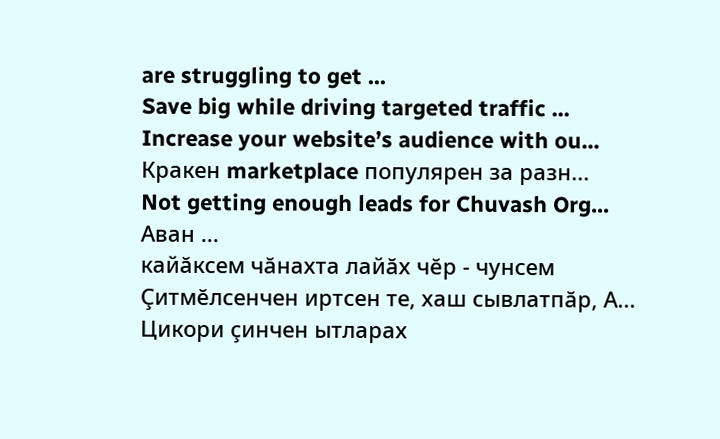are struggling to get ...
Save big while driving targeted traffic ...
Increase your website’s audience with ou...
Кракен marketplace популярен за разн...
Not getting enough leads for Chuvash Org...
Аван ...
кайăксем чăнахта лайăх чĕр - чунсем
Çитмĕлсенчен иртсен те, хаш сывлатпăр, А...
Цикори çинчен ытларах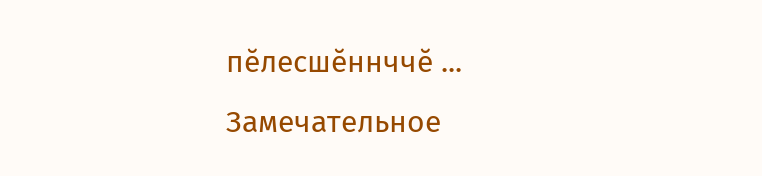пĕлесшĕннччĕ ...
Замечательное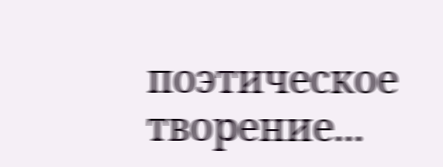поэтическое творение...